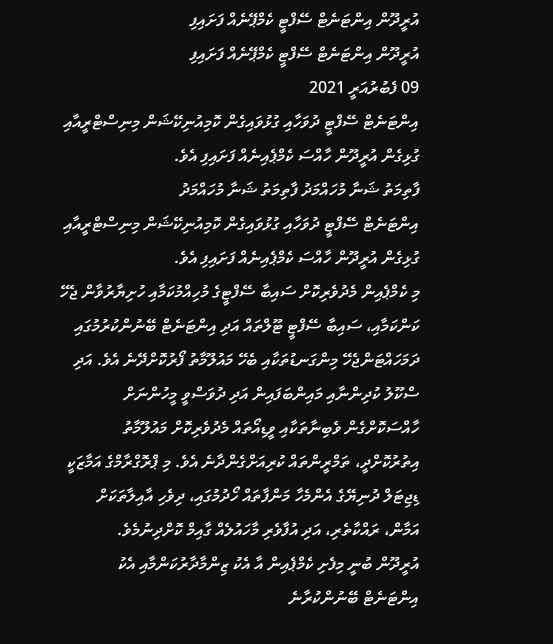އުރީދޫން އިންޓަނެޓް ސޭފްޓީ ކެމްޕޭނެއް ފަށައިފި
އުރީދޫން އިންޓަނެޓް ސޭފްޓީ ކެމްޕޭނެއް ފަށައިފި
09 ފެބުރުއަރީ 2021
އިންޓަނެޓް ސޭފްޓީ ދުވަހާއި ގުޅުވައިގެން ކޮމިއުނިކޭޝަން މިނިސްޓްރީއާއި ގުޅިގެން އުރީދޫން ހާއްސަ ކެމްޕެއިނެއް ފަށައިފި އެވެ.
ފާތިމަތު ޝަނާ މުހައްމަދު ފާތިމަތު ޝަނާ މުހައްމަދު
އިންޓަނެޓް ސޭފްޓީ ދުވަހާއި ގުޅުވައިގެން ކޮމިއުނިކޭޝަން މިނިސްޓްރީއާއި ގުޅިގެން އުރީދޫން ހާއްސަ ކެމްޕެއިނެއް ފަށައިފި އެވެ.
މި ކެމްޕެއިން މެދުވެރިކޮށް ސައިބާ ސޭފްޓީގެ މުހިއްމުކަމާއި ހުށިޔާރުވާން ޖެހޭ ކަންކަމާއި، ސައިބާ ސޭފްޓީ ޓޫލްތައް އަދި އިންޓަނެޓް ބޭނުންކުރުމުގައި ދަމަހައްޓަންޖެހޭ މިންގަނޑުތަކާއި ބެހޭ މައުލޫމާތު ފޯރުކޮށްދޭނެ އެވެ. އަދި ސްކޫލު ކުދިންނާއި މައިންބަފައިން އަދި ދުވަސްވީ މީހުންނަށް ހާއްސަކޮށްގެން ވެބިނާތަކާއި ވީޑިއޯތައް މެދުވެރިކޮށް މައުލޫމާތު އިތުރުކޮށްދީ، ތަމްރީންތައް ކުރިއަށްގެންދާނެ އެވެ. މި ޕްރޮގްރާމްގެ އަމާޒަކީ ޑިޖިޓަލް ދުނިޔޭގެ އެންމެހާ މަންފާތައް ހޯދުމުގައި، ދިވެހި އާއިލާތަކަށް އަމާން، ރައްކާތެރި، އަދި އުފާވެރި މާހައުލެއް ގާއިމް ކޮށްދިނުމެވެ.
އުރީދޫން ބުނީ މިފެށި ކެމްޕެއިން އާ އެކު ޒިންމާދާރުކަންމާއި އެކު އިންޓަނެޓް ބޭނުންކުރާނެ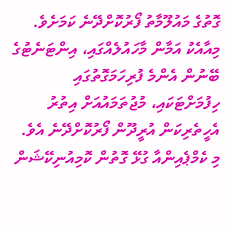ގޮތުގެ މައުލޫމާތު ފޯރުކޮށްދޭނެ ކަމަށެވެ. މިއާއެކު އަމާން މާހައުލެއްގައި، އިންޓަނެޓުގެ ބޭނުން އެންމެ ފުރިހަމަގޮތުގައި ހިފުމަށްޓަކައި، މުޖުތަމައުއަށް އިތުރު އެހީތެރިކަން އުރީދޫން ފޯރުކޮށްދޭނެ އެވެ.
މި ކެމްޕެއިންއާ ގުޅޭ ގޮތުން ކޮމިއުނިކޭޝަން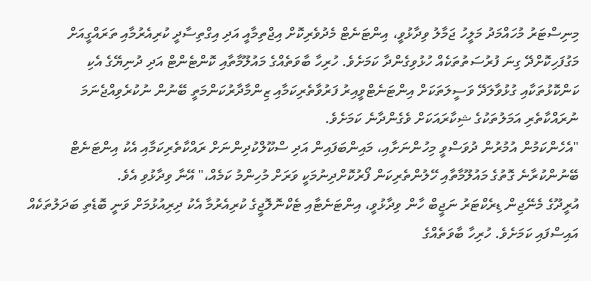މިނިސްޓަރު މުހައްމަދު މަލީހު ޖަމާލު ވިދާޅުވީ، އިންޓަނެޓް މެދުވެރިކޮށް އިޖްތިމާއީ އަދި އިގްތިސާދީ ކުރިއެރުމާއި ތަރައްގީއަށް މަގުފަހިކޮށްދޭ ގިނަ ފުރުސަތުތަކެއް ހުޅުވިގެންދާ ކަމަށެވެ. ހުރިހާ ބާވަތެއްގެ މައުލޫމާތާއި ކޮންޓެންޓް އަދި ދުނިޔޭގެ އެކި ކަންކޮޅުތަކާއި ގުޅުވާލަދޭ ވަސީލަތަކަށް އިންޓަނެޓްވީއިރު ފަރުވާތެރިކަމާއި ޒިންމާދާރުކަންމަތީ ބޭނުން ނުކުރެވިއްޖެނަމަ ނުރައްކާތެރި އަމަލުތަކުގެ ޝިކާރައަކަށް ވެގެންދާނެ ކަމަށެވެ.
"އެހެންކަމުން އުމުރުން ދުވަސްވީ މިހުންނަށާއި، މައިންބަފައިން އަދި ސްކޫލްކުދިންނަށް ރައްކާތެރިކަމާއި އެކު އިންޓަނެޓް ބޭނުންކުރާނެ ގޮތުގެ މައުލޫމާތާއި ހޭލުންތެރިކަން ފޯރުކޮށްދިނުމަކީ ވަރަށް މުހިންމު ކަމެއް،" އޭނާ ވިދާޅުވި އެވެ.
އުރީދޫގެ މެނޭޖިން ޑިރެކްޓަރު ނަޖީބް ހާން ވިދާޅުވީ، އިންޓަނެޓާއި ޓެކްނޮލޮޖީގެ ކުރިއެރުމާ އެކު ދިރިއުޅުމަށް ވަނީ ބޮޑެތި ބަދަލުތަކެއް އައިސްފައި ކަމަށެވެ. ހުރިހާ ބާވަތެއްގެ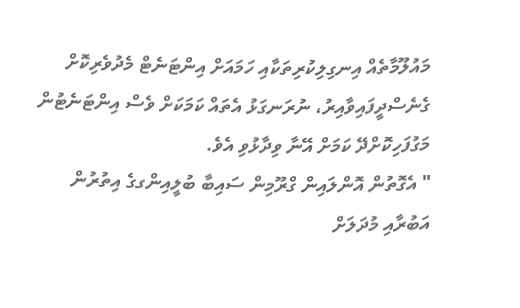މައުލޫމާތެއް އިނގިލިކުރިތަކާއި ހަމައަށް އިންޓަނެޓް މެދުވެރިކޮށް ގެނެސްދީފައިވާއިރު، ނުރަނގަޅު އެތައް ކަމަކަށް ވެސް އިންޓަނެޓުން މަގުފަހިކޮށްދޭ ކަމަށް އޭނާ ވިދާޅުވި އެވެ.
" އެގޮތުން އޮންލައިން ގްރޫމިން ސައިބާ ބުލީއިންގގެ އިތުރުން އަބުރާއި މުދަލަށް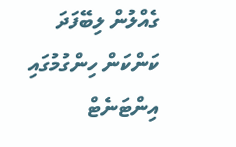ގެއްލުން ލިބޭފަދަ ކަންކަން ހިންގުމުގައި އިންޓަނެޓް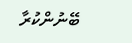ބޭނުންކުރާ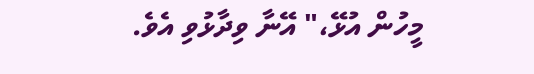މީހުން އުޅޭ،" އޭނާ ވިދާޅުވި އެވެ.